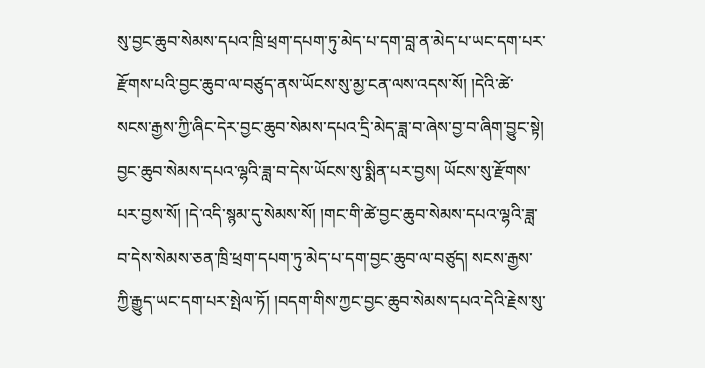སུ་བྱང་ཆུབ་སེམས་དཔའ་ཁྲི་ཕྲག་དཔག་ཏུ་མེད་པ་དག་བླ་ན་མེད་པ་ཡང་དག་པར་རྫོགས་པའི་བྱང་ཆུབ་ལ་བཙུད་ནས་ཡོངས་སུ་མྱ་ངན་ལས་འདས་སོ། །དེའི་ཚེ་སངས་རྒྱས་ཀྱི་ཞིང་དེར་བྱང་ཆུབ་སེམས་དཔའ་དྲི་མེད་ཟླ་བ་ཞེས་བྱ་བ་ཞིག་བྱུང་སྟེ། བྱང་ཆུབ་སེམས་དཔའ་ལྷའི་ཟླ་བ་དེས་ཡོངས་སུ་སྨིན་པར་བྱས། ཡོངས་སུ་རྫོགས་པར་བྱས་སོ། །དེ་འདི་སྙམ་དུ་སེམས་སོ། །གང་གི་ཚེ་བྱང་ཆུབ་སེམས་དཔའ་ལྷའི་ཟླ་བ་དེས་སེམས་ཅན་ཁྲི་ཕྲག་དཔག་ཏུ་མེད་པ་དག་བྱང་ཆུབ་ལ་བཙུད། སངས་རྒྱས་ཀྱི་རྒྱུད་ཡང་དག་པར་སྤེལ་ཏོ། །བདག་གིས་ཀྱང་བྱང་ཆུབ་སེམས་དཔའ་དེའི་རྗེས་སུ་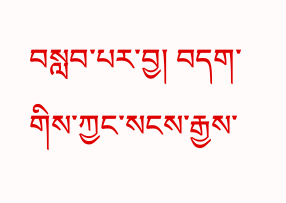བསླབ་པར་བྱ། བདག་གིས་ཀྱང་སངས་རྒྱས་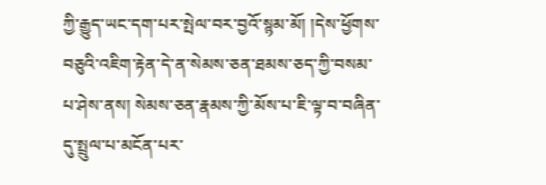ཀྱི་རྒྱུད་ཡང་དག་པར་སྤེལ་བར་བྱའོ་སྙམ་མོ། །དེས་ཕྱོགས་བཅུའི་འཇིག་རྟེན་དེ་ན་སེམས་ཅན་ཐམས་ཅད་ཀྱི་བསམ་པ་ཤེས་ནས། སེམས་ཅན་རྣམས་ཀྱི་མོས་པ་ཇི་ལྟ་བ་བཞིན་དུ་སྤྲུལ་པ་མངོན་པར་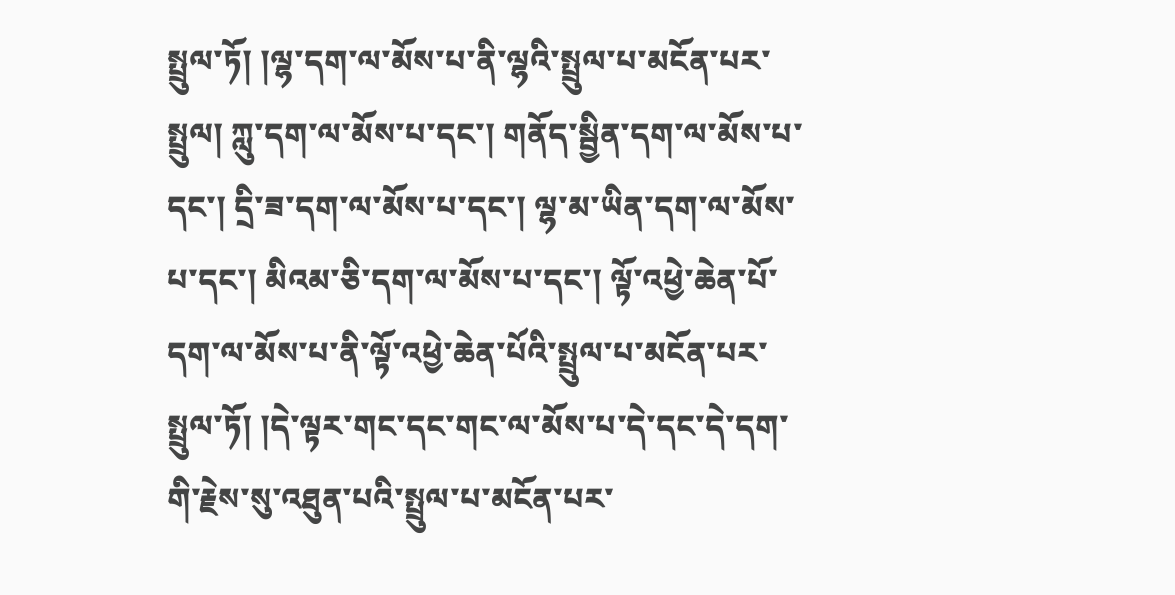སྤྲུལ་ཏོ། །ལྷ་དག་ལ་མོས་པ་ནི་ལྷའི་སྤྲུལ་པ་མངོན་པར་སྤྲུལ། ཀླུ་དག་ལ་མོས་པ་དང་། གནོད་སྦྱིན་དག་ལ་མོས་པ་དང་། དྲི་ཟ་དག་ལ་མོས་པ་དང་། ལྷ་མ་ཡིན་དག་ལ་མོས་པ་དང་། མིའམ་ཅི་དག་ལ་མོས་པ་དང་། ལྟོ་འཕྱེ་ཆེན་པོ་དག་ལ་མོས་པ་ནི་ལྟོ་འཕྱེ་ཆེན་པོའི་སྤྲུལ་པ་མངོན་པར་སྤྲུལ་ཏོ། །དེ་ལྟར་གང་དང་གང་ལ་མོས་པ་དེ་དང་དེ་དག་གི་རྗེས་སུ་འཐུན་པའི་སྤྲུལ་པ་མངོན་པར་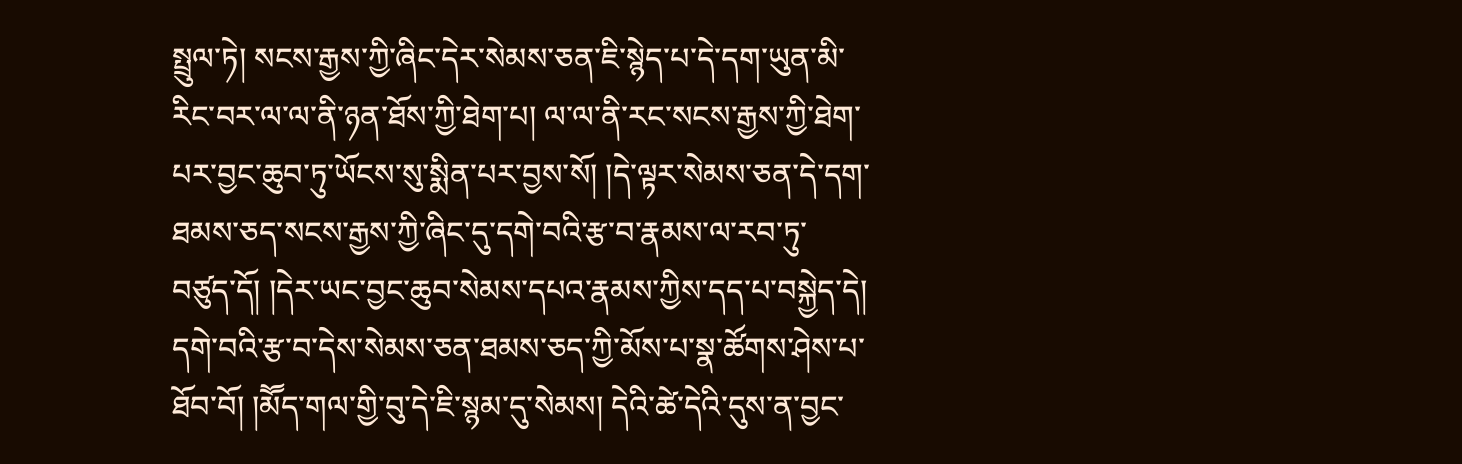སྤྲུལ་ཏེ། སངས་རྒྱས་ཀྱི་ཞིང་དེར་སེམས་ཅན་ཇི་སྙེད་པ་དེ་དག་ཡུན་མི་རིང་བར་ལ་ལ་ནི་ཉན་ཐོས་ཀྱི་ཐེག་པ། ལ་ལ་ནི་རང་སངས་རྒྱས་ཀྱི་ཐེག་པར་བྱང་ཆུབ་ཏུ་ཡོངས་སུ་སྨིན་པར་བྱས་སོ། །དེ་ལྟར་སེམས་ཅན་དེ་དག་ཐམས་ཅད་སངས་རྒྱས་ཀྱི་ཞིང་དུ་དགེ་བའི་རྩ་བ་རྣམས་ལ་རབ་ཏུ་བཙུད་དོ། །དེར་ཡང་བྱང་ཆུབ་སེམས་དཔའ་རྣམས་ཀྱིས་དད་པ་བསྐྱེད་དེ། དགེ་བའི་རྩ་བ་དེས་སེམས་ཅན་ཐམས་ཅད་ཀྱི་མོས་པ་སྣ་ཚོགས་ཤེས་པ་ཐོབ་བོ། །མཽད་གལ་གྱི་བུ་དེ་ཇི་སྙམ་དུ་སེམས། དེའི་ཚེ་དེའི་དུས་ན་བྱང་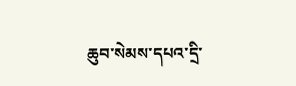ཆུབ་སེམས་དཔའ་དྲི་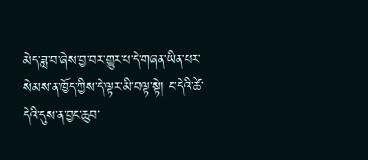མེད་ཟླ་བ་ཞེས་བྱ་བར་གྱུར་པ་དེ་གཞན་ཡིན་པར་སེམས་ན་ཁྱོད་ཀྱིས་དེ་ལྟར་མི་བལྟ་སྟེ། ང་དེའི་ཚེ་དེའི་དུས་ན་བྱང་ཆུབ་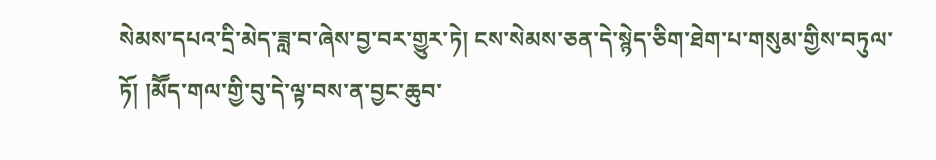སེམས་དཔའ་དྲི་མེད་ཟླ་བ་ཞེས་བྱ་བར་གྱུར་ཏེ། ངས་སེམས་ཅན་དེ་སྙེད་ཅིག་ཐེག་པ་གསུམ་གྱིས་བཏུལ་ཏོ། །མཽད་གལ་གྱི་བུ་དེ་ལྟ་བས་ན་བྱང་ཆུབ་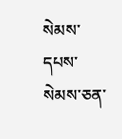སེམས་དཔས་སེམས་ཅན་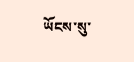ཡོངས་སུ་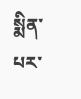སྨིན་པར་